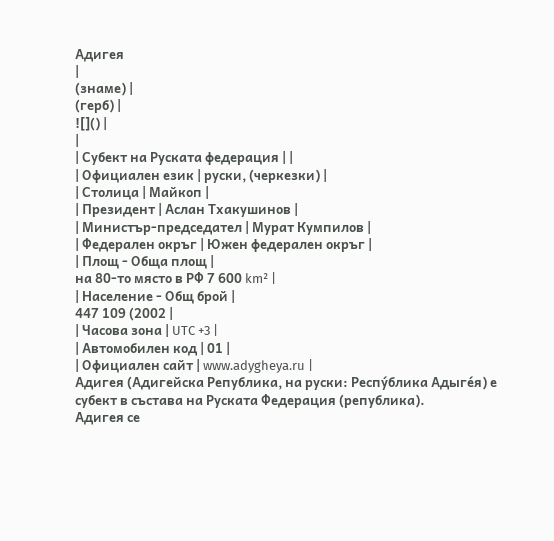Адигея
|
(знаме) |
(герб) |
![]() |
|
| Субект на Руската федерация | |
| Официален език | руски, (черкезки) |
| Столица | Майкоп |
| Президент | Аслан Тхакушинов |
| Министър-председател | Мурат Кумпилов |
| Федерален окръг | Южен федерален окръг |
| Площ - Обща площ |
на 80-то място в РФ 7 600 km² |
| Население - Общ брой |
447 109 (2002 |
| Часова зона | UTC +3 |
| Автомобилен код | 01 |
| Официален сайт | www.adygheya.ru |
Адигея (Адигейска Република, на руски: Респу́блика Адыге́я) е субект в състава на Руската Федерация (република).
Адигея се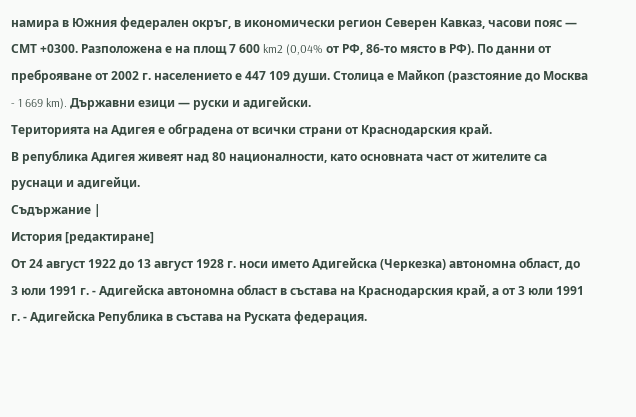намира в Южния федерален окръг, в икономически регион Северен Кавказ, часови пояс — СМТ +0300. Разположена е на площ 7 600 km2 (0,04% от РФ, 86-то място в РФ). По данни от преброяване от 2002 г. населението е 447 109 души. Столица е Майкоп (разстояние до Москва - 1 669 km). Държавни езици — руски и адигейски.
Територията на Адигея е обградена от всички страни от Краснодарския край.
В република Адигея живеят над 80 националности, като основната част от жителите са руснаци и адигейци.
Съдържание |
История [редактиране]
От 24 август 1922 до 13 август 1928 г. носи името Адигейска (Черкезка) автономна област, до 3 юли 1991 г. - Адигейска автономна област в състава на Краснодарския край, а от 3 юли 1991 г. - Адигейска Република в състава на Руската федерация.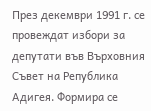През декември 1991 г. се провеждат избори за депутати във Върховния Съвет на Република Адигея. Формира се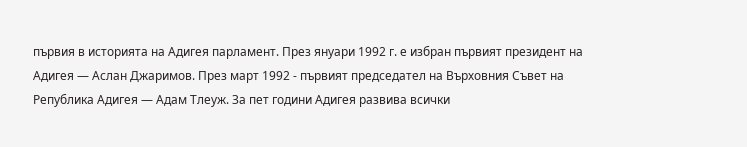първия в историята на Адигея парламент. През януари 1992 г. е избран първият президент на Адигея — Аслан Джаримов. През март 1992 - първият председател на Върховния Съвет на Република Адигея — Адам Тлеуж. За пет години Адигея развива всички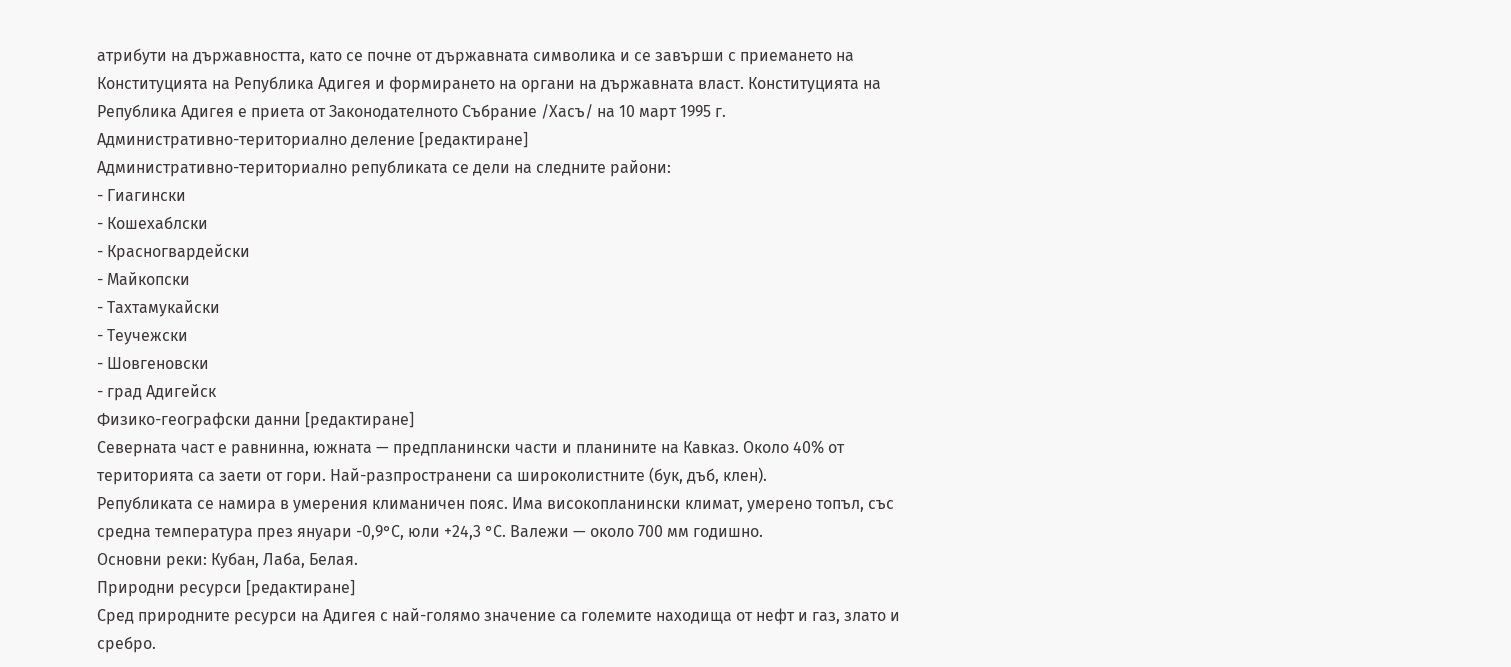атрибути на държавността, като се почне от държавната символика и се завърши с приемането на Конституцията на Република Адигея и формирането на органи на държавната власт. Конституцията на Република Адигея е приета от Законодателното Събрание /Хасъ/ на 10 март 1995 г.
Административно-териториално деление [редактиране]
Административно-териториално републиката се дели на следните райони:
- Гиагински
- Кошехаблски
- Красногвардейски
- Майкопски
- Тахтамукайски
- Теучежски
- Шовгеновски
- град Адигейск
Физико-географски данни [редактиране]
Северната част е равнинна, южната — предпланински части и планините на Кавказ. Около 40% от територията са заети от гори. Най-разпространени са широколистните (бук, дъб, клен).
Републиката се намира в умерения климаничен пояс. Има високопланински климат, умерено топъл, със средна температура през януари -0,9°С, юли +24,3 °С. Валежи — около 700 мм годишно.
Основни реки: Кубан, Лаба, Белая.
Природни ресурси [редактиране]
Сред природните ресурси на Адигея с най-голямо значение са големите находища от нефт и газ, злато и сребро.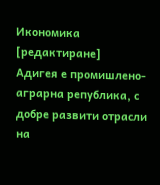Икономика [редактиране]
Адигея е промишлено-аграрна република, с добре развити отрасли на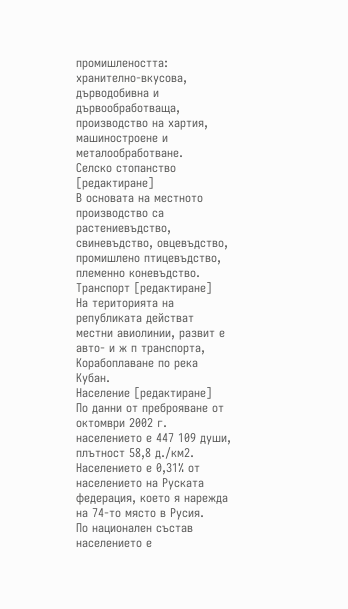промишлеността: хранително-вкусова, дърводобивна и дървообработваща, производство на хартия, машиностроене и металообработване.
Селско стопанство [редактиране]
В основата на местното производство са растениевъдство, свиневъдство, овцевъдство, промишлено птицевъдство, племенно коневъдство.
Транспорт [редактиране]
На територията на републиката действат местни авиолинии, развит е авто- и ж п транспорта, Корабоплаване по река Кубан.
Население [редактиране]
По данни от преброяване от октомври 2002 г. населението е 447 109 души, плътност 58,8 д./км2. Населението е 0,31% от населението на Руската федерация, което я нарежда на 74-то място в Русия.
По национален състав населението е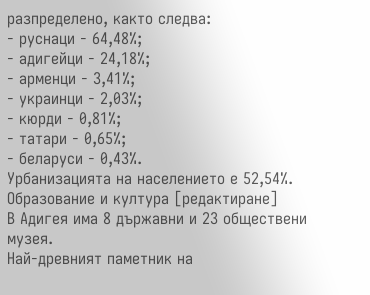разпределено, както следва:
- руснаци - 64,48%;
- адигейци - 24,18%;
- арменци - 3,41%;
- украинци - 2,03%;
- кюрди - 0,81%;
- татари - 0,65%;
- беларуси - 0,43%.
Урбанизацията на населението е 52,54%.
Образование и култура [редактиране]
В Адигея има 8 държавни и 23 обществени музея.
Най-древният паметник на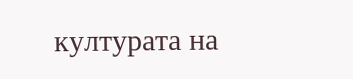културата на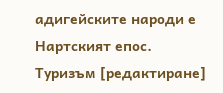адигейските народи е Нартският епос.
Туризъм [редактиране]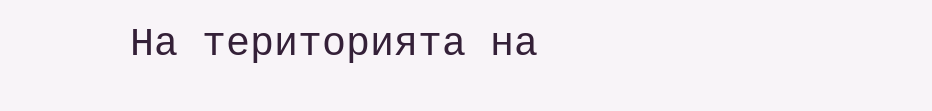На територията на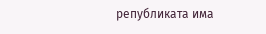републиката има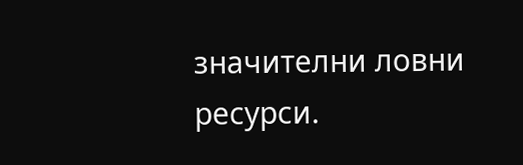значителни ловни ресурси.